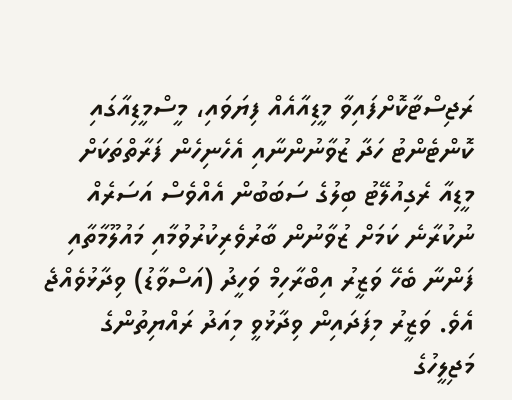ރަޖިސްޓާކޮށްފައިވާ މީޑިއާއެއް ފިޔަވައި، މީސްމީޑިއާގައި ކޮންޓެންޓު ހަދާ ޒުވާނުންނާއި އެހެނިހެން ފަރާތްތަކަށް މީޑިއާ ރެގިއުލޭޓު ބިލުގެ ސަބަބުން އެއްވެސް އަސަރެއް ނުކުރާނެ ކަމަށް ޒުވާނުން ބާރުވެރިކުރުވުމާއި މައުލޫމާތާއި ފަންނާ ބެހޭ ވަޒީރު އިބްރާހިމް ވަހީދު (އަސްވާޑު) ވިދާޅުވެއްޖެ އެވެ. ވަޒީރު މިފަދައިން ވިދާޅުވީ މިއަދު ރައްޔިތުންގެ މަޖިލީހުގެ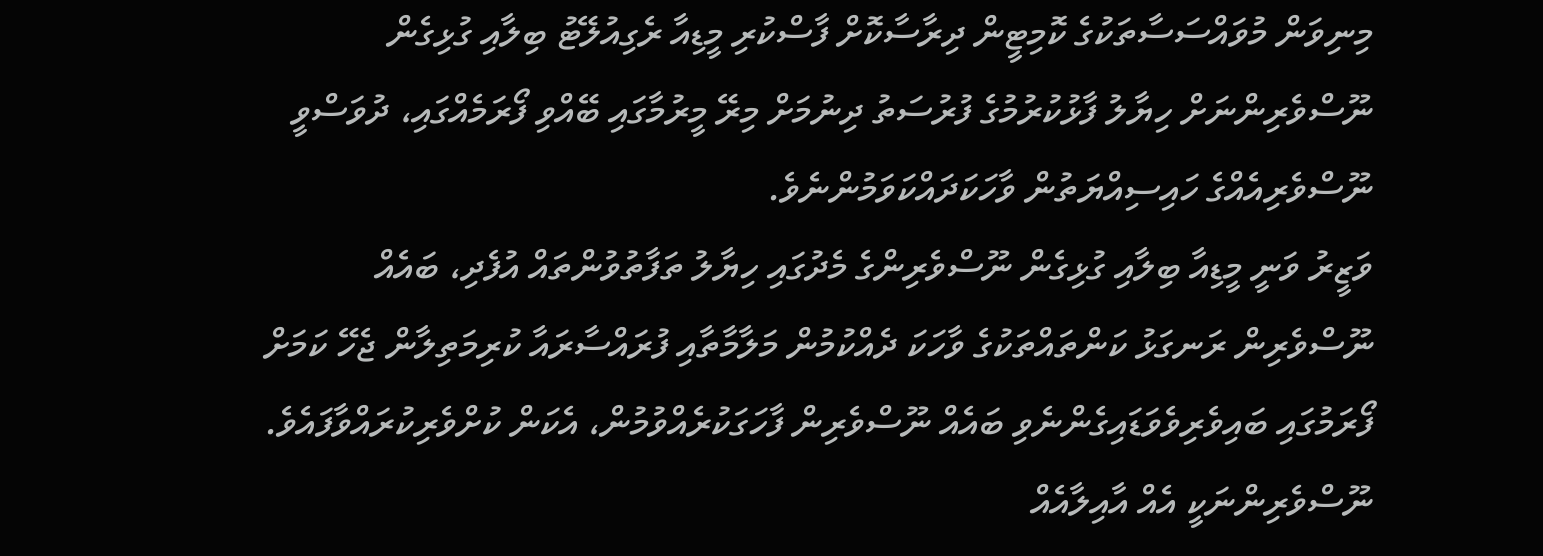މިނިވަން މުވައްސަސާތަކުގެ ކޮމިޓީން ދިރާސާކޮށް ފާސްކުރި މީޑިއާ ރެގިއުލޭޓު ބިލާއި ގުޅިގެން ނޫސްވެރިންނަށް ހިޔާލު ފާޅުކުރުމުގެ ފުރުސަތު ދިނުމަށް މިރޭ މީރުމާގައި ބޭއްވި ފޯރަމެއްގައި، ދުވަސްވީ ނޫސްވެރިއެއްގެ ހައިސިއްޔަތުން ވާހަކަދައްކަވަމުންނެވެ.
ވަޒީރު ވަނީ މީޑިއާ ބިލާއި ގުޅިގެން ނޫސްވެރިންގެ މެދުގައި ހިޔާލު ތަފާތުވުންތައް އުފެދި، ބައެއް ނޫސްވެރިން ރަނގަޅު ކަންތައްތަކުގެ ވާހަކަ ދެއްކުމުން މަލާމާތާއި ފުރައްސާރައާ ކުރިމަތިލާން ޖެހޭ ކަމަށް ފޯރަމުގައި ބައިވެރިވެވަޑައިގެންނެވި ބައެއް ނޫސްވެރިން ފާހަގަކުރެއްވުމުން، އެކަން ކުށްވެރިކުރައްވާފައެވެ. ނޫސްވެރިންނަކީ އެއް އާއިލާއެއް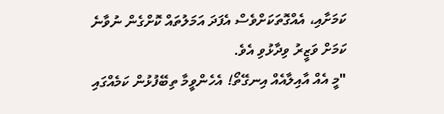ކަމަށާއި، އެއްގޮތަކަށްވެސް އެފަދަ އަމަލުތައް ކޮށްގެން ނުވާނެ ކަމަށް ވަޒީރު ވިދާޅުވި އެވެ.
"މީ އެއް އާއިލާއެއް އިނގޭތޯ! އެހެންވީމާ ތިބޭފުޅުން ކަމެއްގައި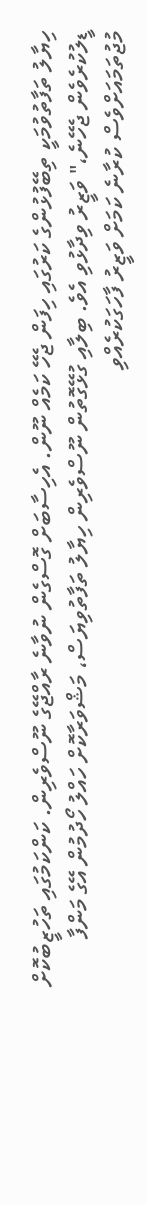ހިޔާލު ތަފާތުވުމަކީ ތިބޭފުޅުންގެ ކަރުގައި ހިފަން ޖެހޭ ކަމެއް ނޫން. އެހިސާބަށް ގޮސްގެން ނުވާނެ ރާއްޖޭގެ ނޫސްވެރިން. ކަންކަމުގައި ތަހުޒީބުކޮށް ޑީލުކުރެވެން ޖެހޭނެ،" ވަޒީރު ވިދާޅުވި އެވެ. ބިލާއި ގުޅޭގޮތުން ނޫސްވެރިން ހިޔާލު ތަފާތުވިޔަސް، މަޝްވަރާކޮށް ހައްލު ހޯދުމުން އޭގެ މަންފާ މުޖުތަމައަށްވެސް ކުރާނެ ކަމަށް ވަޒީރު ފާހަގަކުރެއްވި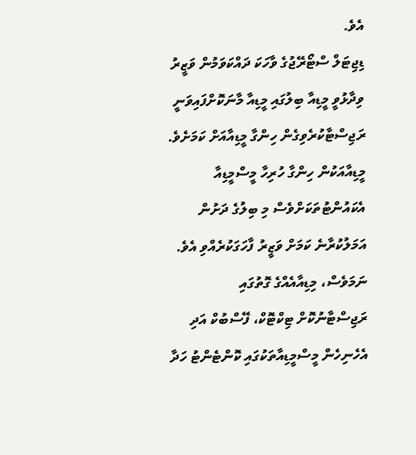އެވެ.
ޑިޖިޓަލް ސްޓޯރޭޖުގެ ވާހަކަ ދައްކަވަމުން ވަޒީރު ވިދާޅުވީ މީޑިއާ ބިލުގައި މީޑިއާ މާނަކޮށްފައިވަނީ ރަޖިސްޓާކުރެވިގެން ހިންގާ މީޑިއާއަށް ކަމަށެވެ. މީޑިއާއަކުން ހިންގާ ހުރިހާ މީސްމީޑިއާ އެކައުންޓުތަކަށްވެސް މި ބިލުގެ ދަށުން އަމަލުކުރާނެ ކަމަށް ވަޒީރު ފާހަގަކުރެއްވި އެވެ. ނަމަވެސް، މިޑިއާއެއްގެ ގޮތުގައި ރަޖިސްޓާނުކޮށް ޓިކްޓޮކް، ފޭސްބުކް އަދި އެހެނިހެން މީސްމީޑިއާތަކުގައި ކޮންޓެންޓު ހަދާ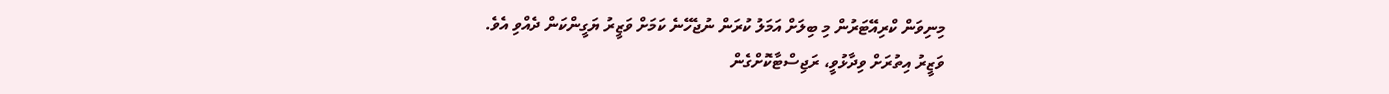މިނިވަން ކްރިއޭޓަރުން މި ބިލަށް އަމަލު ކުރަން ނުޖެހޭނެ ކަމަށް ވަޒީރު ޔަގީންކަން ދެއްވި އެވެ.
ވަޒީރު އިތުރަށް ވިދާޅުވީ، ރަޖިސްޓާކޮށްގެން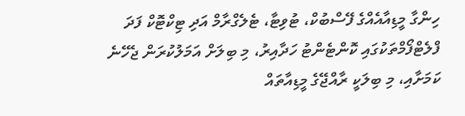ހިންގާ މީޑިއާއެއްގެ ފޭސްބުކް، ޓުވިޓާ، ޓެލެގްރާމް އަދި ޓިކްޓޮކް ފަދަ ފްލެޓްފޯމްތަކުގައި ކޮންޓެންޓު ހަދާއިރު، މި ބިލަށް އަމަލުކުރަން ޖެހޭނެ ކަމަށާއި، މި ބިލަކީ ރާއްޖޭގެ މީޑިއާތައް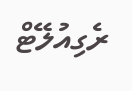ރެގިއުލޭޓް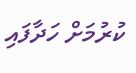ކުރުމަށް ހަދާފައި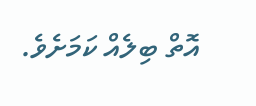އޮތް ބިލެއް ކަމަށެވެ.